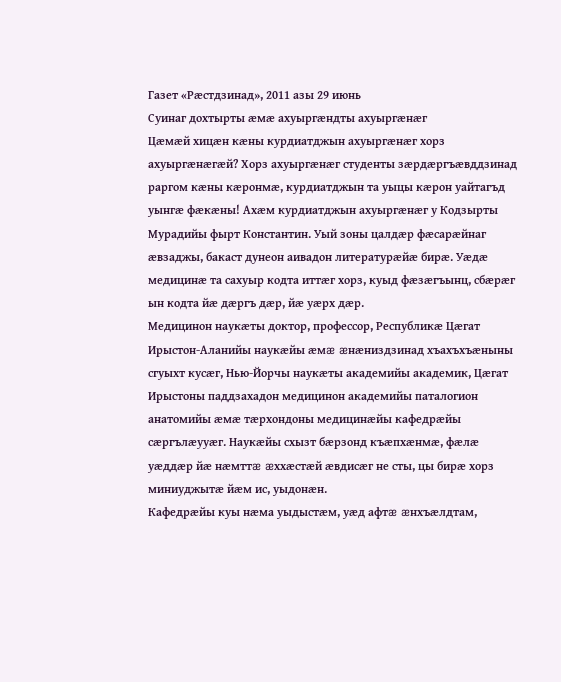Газет «Рæстдзинад», 2011 азы 29 июнь
Суинаг дохтырты æмæ ахуыргæндты ахуыргæнæг
Цæмæй хицæн кæны курдиатджын ахуыргæнæг хорз ахуыргæнæгæй? Хорз ахуыргæнæг студенты зæрдæргъæвддзинад раргом кæны кæронмæ, курдиатджын та уыцы кæрон уайтагъд уынгæ фæкæны! Ахæм курдиатджын ахуыргæнæг у Кодзырты Мурадийы фырт Константин. Уый зоны цалдæр фæсарæйнаг æвзаджы, бакаст дунеон аивадон литературæйæ бирæ. Уæдæ медицинæ та сахуыр кодта иттæг хорз, куыд фæзæгъынц, сбæрæг ын кодта йæ дæргъ дæр, йæ уæрх дæр.
Медицинон наукæты доктор, профессор, Республикæ Цæгат Ирыстон-Аланийы наукæйы æмæ æнæниздзинад хъахъхъæныны сгуыхт кусæг, Нью-Йорчы наукæты академийы академик, Цæгат Ирыстоны паддзахадон медицинон академийы паталогион анатомийы æмæ тæрхондоны медицинæйы кафедрæйы сæргълæууæг. Наукæйы схызт бæрзонд къæпхæнмæ, фæлæ уæддæр йæ нæмттæ æххæстæй æвдисæг не сты, цы бирæ хорз миниуджытæ йæм ис, уыдонæн.
Кафедрæйы куы нæма уыдыстæм, уæд афтæ æнхъæлдтам,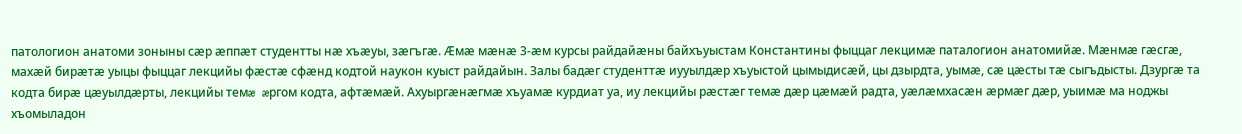патологион анатоми зоныны сæр æппæт студентты нæ хъæуы, зæгъгæ. Æмæ мæнæ 3-æм курсы райдайæны байхъуыстам Константины фыццаг лекцимæ паталогион анатомийæ. Мæнмæ гæсгæ, махæй бирæтæ уыцы фыццаг лекцийы фæстæ сфæнд кодтой наукон куыст райдайын. Залы бадæг студенттæ иууылдæр хъуыстой цымыдисæй, цы дзырдта, уымæ, сæ цæсты тæ сыгъдысты. Дзургæ та кодта бирæ цæуылдæрты, лекцийы темæ æргом кодта, афтæмæй. Ахуыргæнæгмæ хъуамæ курдиат уа, иу лекцийы рæстæг темæ дæр цæмæй радта, уæлæмхасæн æрмæг дæр, уыимæ ма ноджы хъомыладон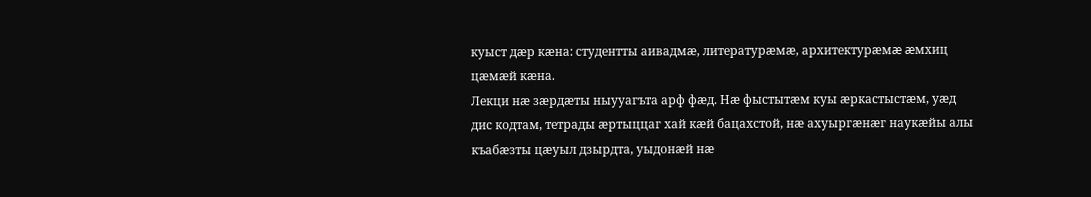куыст дæр кæна: студентты аивадмæ, литературæмæ, архитектурæмæ æмхиц цæмæй кæна.
Лекци нæ зæрдæты ныууагъта арф фæд. Нæ фыстытæм куы æркастыстæм, уæд дис кодтам, тетрады æртыццаг хай кæй бацахстой, нæ ахуыргæнæг наукæйы алы къабæзты цæуыл дзырдта, уыдонæй нæ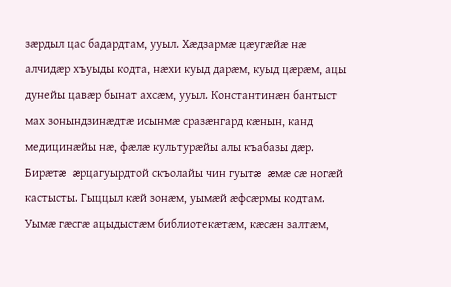зæрдыл цас бадардтам, ууыл. Хæдзармæ цæугæйæ нæ алчидæр хъуыды кодта, нæхи куыд дарæм, куыд цæрæм, ацы дунейы цавæр бынат ахсæм, ууыл. Константинæн бантыст мах зонындзинæдтæ исынмæ сразæнгард кæнын, канд медицинæйы нæ, фæлæ культурæйы алы къабазы дæр. Бирæтæ æрцагуырдтой скъолайы чин гуытæ æмæ сæ ногæй кастысты. Гыццыл кæй зонæм, уымæй æфсæрмы кодтам. Уымæ гæсгæ ацыдыстæм библиотекæтæм, кæсæн залтæм,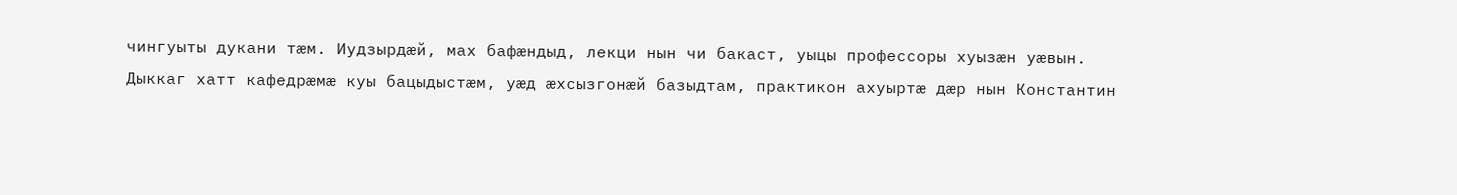чингуыты дукани тæм. Иудзырдæй, мах бафæндыд, лекци нын чи бакаст, уыцы профессоры хуызæн уæвын.
Дыккаг хатт кафедрæмæ куы бацыдыстæм, уæд æхсызгонæй базыдтам, практикон ахуыртæ дæр нын Константин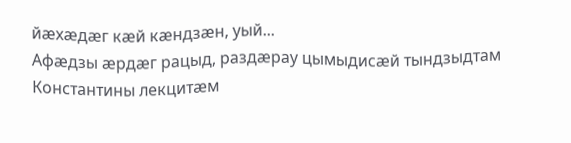йæхæдæг кæй кæндзæн, уый...
Афæдзы æрдæг рацыд, раздæрау цымыдисæй тындзыдтам Константины лекцитæм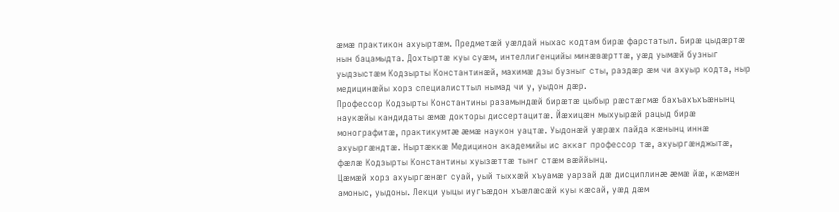æмæ практикон ахуыртæм. Предметæй уæлдай ныхас кодтам бирæ фарстатыл. Бирæ цыдæртæ нын бацамыдта. Дохтыртæ куы суæм, интеллигенцийы минæвæрттæ, уæд уымæй бузныг уыдзыстæм Кодзырты Константинæй, махимæ дзы бузныг сты, раздæр æм чи ахуыр кодта, ныр медицинæйы хорз специалисттыл нымад чи у, уыдон дæр.
Профессор Кодзырты Константины разамындæй бирæтæ цыбыр рæстæгмæ бахъахъхъæнынц наукæйы кандидаты æмæ докторы диссертацитæ. Йæхицæн мыхуырæй рацыд бирæ монографитæ, практикумтæ æмæ наукон уацтæ. Уыдонæй уæрæх пайда кæнынц иннæ ахуыргæндтæ. Ныртæккæ Медицинон академийы ис аккаг профессор тæ, ахуыргæнджытæ, фæлæ Кодзырты Константины хуызæттæ тынг стæм вæййынц.
Цæмæй хорз ахуыргæнæг суай, уый тыххæй хъуамæ уарзай дæ дисциплинæ æмæ йæ, кæмæн амоныс, уыдоны. Лекци уыцы иугъæдон хъæлæсæй куы кæсай, уæд дæм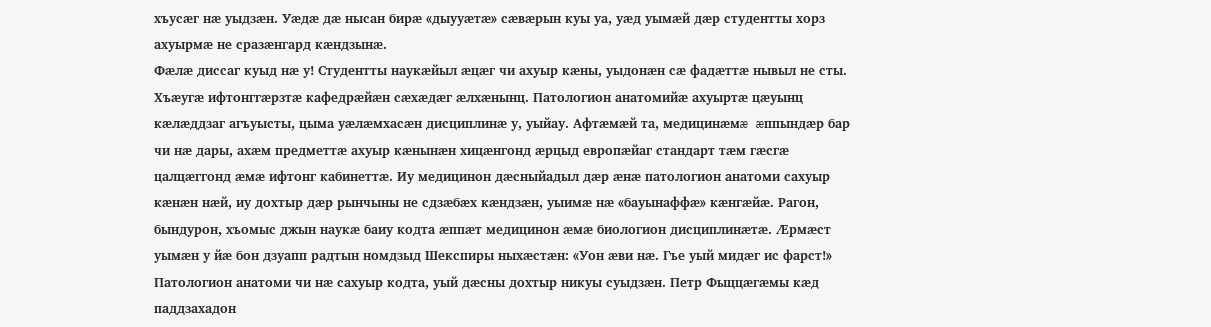хъусæг нæ уыдзæн. Уæдæ дæ нысан бирæ «дыууæтæ» сæвæрын куы уа, уæд уымæй дæр студентты хорз ахуырмæ не сразæнгард кæндзынæ.
Фæлæ диссаг куыд нæ у! Студентты наукæйыл æцæг чи ахуыр кæны, уыдонæн сæ фадæттæ нывыл не сты. Хъæугæ ифтонггæрзтæ кафедрæйæн сæхæдæг æлхæнынц. Патологион анатомийæ ахуыртæ цæуынц кæлæддзаг агъуысты, цыма уæлæмхасæн дисциплинæ у, уыйау. Афтæмæй та, медицинæмæ æппындæр бар чи нæ дары, ахæм предметтæ ахуыр кæнынæн хицæнгонд æрцыд европæйаг стандарт тæм гæсгæ цалцæггонд æмæ ифтонг кабинеттæ. Иу медицинон дæсныйадыл дæр æнæ патологион анатоми сахуыр кæнæн нæй, иу дохтыр дæр рынчыны не сдзæбæх кæндзæн, уыимæ нæ «бауынаффæ» кæнгæйæ. Рагон, бындурон, хъомыс джын наукæ баиу кодта æппæт медицинон æмæ биологион дисциплинæтæ. Æрмæст уымæн у йæ бон дзуапп радтын номдзыд Шекспиры ныхæстæн: «Уон æви нæ. Гъе уый мидæг ис фарст!»
Патологион анатоми чи нæ сахуыр кодта, уый дæсны дохтыр никуы суыдзæн. Петр Фыццæгæмы кæд паддзахадон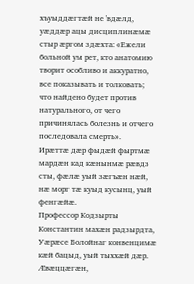хъуыддæгтæй не 'вдæлд, уæддæр ацы дисциплинæмæ стыр æргом здæхта: «Ежели больной ум рет, кто анатомию творит особливо и аккуратно, все показывать и толковать; что найдено будет против натурального, от чего причинялась болезнь и отчего последовала смерть».
Ирæттæ дæр фыдæй фыртмæ мардæн кад кæнынмæ рæвдз сты, фæлæ уый зæгъæн нæй, нæ морг тæ куыд кусынц, уый фенгæйæ.
Профессор Кодзырты Константин махæн радзырдта, Уæрæсе Болойнаг конвенцимæ кæй бацыд, уый тыххæй дæр. Æвæццæгæн,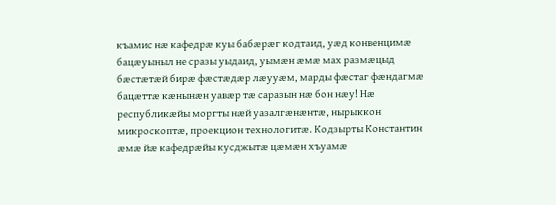къамис нæ кафедрæ куы бабæрæг кодтаид, уæд конвенцимæ бацæуыныл не сразы уыдаид, уымæн æмæ мах размæцыд бæстæтæй бирæ фæстæдæр лæууæм, марды фæстаг фæндагмæ бацæттæ кæнынæн уавæр тæ саразын нæ бон нæу! Нæ республикæйы моргты нæй уазалгæнæнтæ, нырыккон микроскоптæ, проекцион технологитæ. Кодзырты Константин æмæ йæ кафедрæйы кусджытæ цæмæн хъуамæ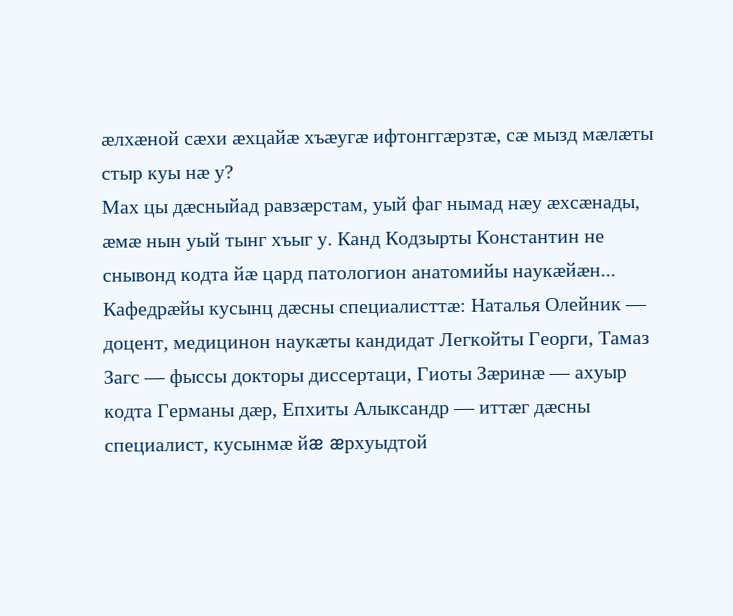æлхæной сæхи æхцайæ хъæугæ ифтонггæрзтæ, сæ мызд мæлæты стыр куы нæ у?
Мах цы дæсныйад равзæрстам, уый фаг нымад нæу æхсæнады, æмæ нын уый тынг хъыг у. Канд Кодзырты Константин не снывонд кодта йæ цард патологион анатомийы наукæйæн... Кафедрæйы кусынц дæсны специалисттæ: Наталья Олейник — доцент, медицинон наукæты кандидат Легкойты Георги, Тамаз Загс — фыссы докторы диссертаци, Гиоты Зæринæ — ахуыр кодта Германы дæр, Епхиты Алыксандр — иттæг дæсны специалист, кусынмæ йæ æрхуыдтой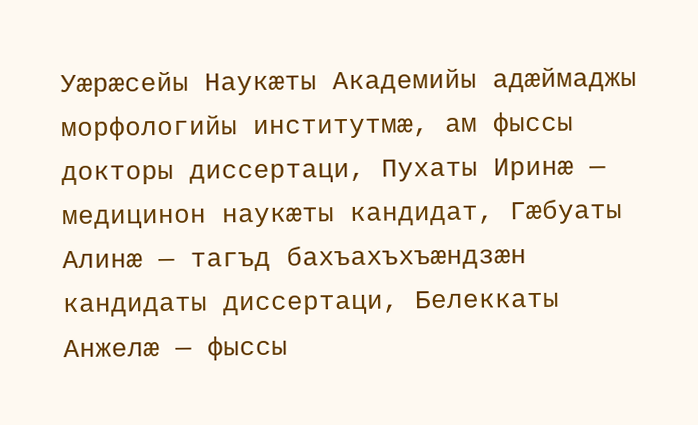Уæрæсейы Наукæты Академийы адæймаджы морфологийы институтмæ, ам фыссы докторы диссертаци, Пухаты Иринæ — медицинон наукæты кандидат, Гæбуаты Алинæ — тагъд бахъахъхъæндзæн кандидаты диссертаци, Белеккаты Анжелæ — фыссы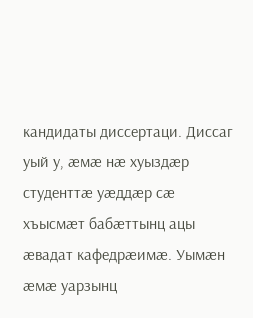кандидаты диссертаци. Диссаг уый у, æмæ нæ хуыздæр студенттæ уæддæр сæ хъысмæт бабæттынц ацы æвадат кафедрæимæ. Уымæн æмæ уарзынц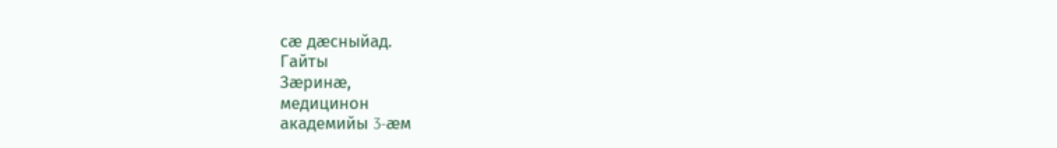сæ дæсныйад.
Гайты
Зæринæ,
медицинон
академийы 3-æм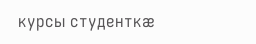курсы студенткæ